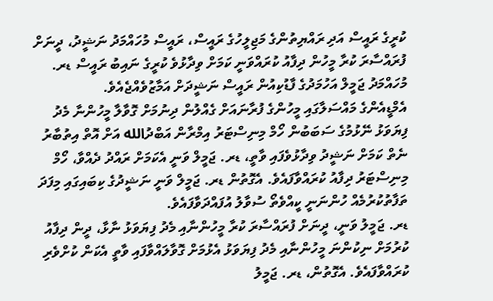ކުރީގެ ރައީސް އަދި ރައްޔިތުންގެ މަޖިލީހުގެ ރައީސް، ރައީސް މުހައްމަދު ނަޝީދު، ދީނަށް ފުރައްސާރަ ކުރާ މީހުން ދިފާއު ކުރައްވަނީ ކަމަށް ވިދާޅުވެ ކުރީގެ ނައިބު ރައީސް ޑރ. މުހައްމަދު ޖަމީލް އަހުމަދުގެ ފާޑުކިއުން ރައީސް ނަޝީދަށް އަމާޒުވެއްޖެއެވެ.
އެމްޑީއެންގެ މައްސަލާގައި މީހުންގެ ފުރާނައަށް ގެއްލުން ދިނުމަށް ގޮވާލާ މީހުންނާ މެދު ފިޔަވަޅު ނޭޅުމުގެ ސަބަބުން ހޯމް މިނިސްޓަރު އިމްރާން އަބްދުالله އަށް އޮތް އިތުބާރު ނެތް ކަމަށް ނަޝީދު ވިދާޅުވެފައި ވާތީ، ޑރ. ޖަމީލް ވަނީ އެކަމަށް ރައްދު ދެއްވާ، ހޯމް މިނިސްޓަރު ދިފާއު ކުރައްވާފައެވެ. އެގޮތުން ޑރ. ޖަމީލް ވަނީ ނަޝީދުގެ ކިބައިގައި މިފަދަ ތަފާތުކުރުމެއް ހުންނަނީ ކީއްވެތޯ ސުވާލު އުފައްދަވާފައެވެ.
ޑރ. ޖަމީލު ވަނީ، ދީނަށް ފުރައްސާރަ ކުރާ މީހުންނާއި މެދު ފިޔަވަޅު ނާޅާ، ދީން ދިފާއު ކުރުމަށް ނިކުންނަ މީހުންނާއި މެދު ފިޔަވަޅު އެޅުމަށް ގޮވާލައްވާފައި ވާތީ އެކަން ކުށްވެރި ކުރައްވާފައެވެ. އެގޮތުން، ޑރ. ޖަމީލު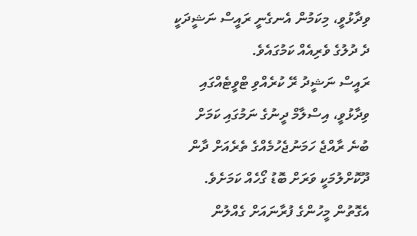ވިދާޅުވީ، މިކަމުން އެނގެނީ ރައީސް ނަޝީދަކީ ދެ ދުލުގެ ވެރިއެއް ކަމުގައެވެ.
ރައީސް ނަޝީދު ރޭ ކުރެއްވި ޓްވީޓެއްގައި ވިދާޅުވީ، އިސްލާމް ދީނުގެ ނަމުގައި ކަމަށް ބުނެ ރާއްޖެ ހަމަނުޖެހުމެއްގެ ތެރެއަށް ދާން ދޫކޮށްލުމަކީ ވަރަށް ބޮޑު ގޯހެއް ކަމަށެވެ. އެގޮތުން މީހުންގެ ފުރާނައަށް ގެއްލުން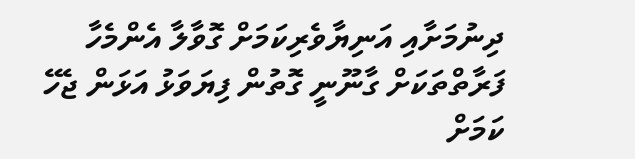ދިނުމަށާއި އަނިޔާވެރިކަމަށް ގޮވާލާ އެންމެހާ ފަރާތްތަކަށް ގާނޫނީ ގޮތުން ފިޔަވަޅު އަޅަން ޖެހޭ ކަމަށް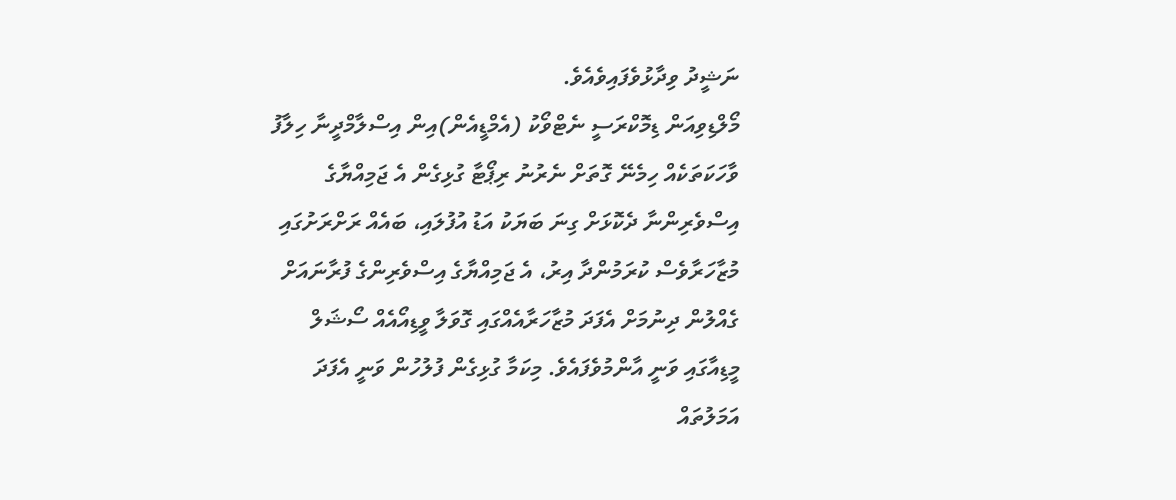ނަޝީދު ވިދާޅުވެފައިވެއެވެ.
މޯލްޑިވިއަން ޑިމޮކްރަސީ ނެޓްވޯކު (އެމްޑީއެން)އިން އިސްލާމްދީނާ ހިލާފު ވާހަކަތަކެއް ހިމެނޭ ގޮތަށް ނެރުނު ރިޕޯޓާ ގުޅިގެން އެ ޖަމިއްޔާގެ އިސްވެރިންނާ ދެކޮޅަށް ގިނަ ބަޔަކު އަޑު އުފުލައި، ބައެއް ރަށްރަށުގައި މުޒާހަރާވެސް ކުރަމުންދާ އިރު، އެ ޖަމިއްޔާގެ އިސްވެރިންގެ ފުރާނައަށް ގެއްލުން ދިނުމަށް އެފަދަ މުޒާހަރާއެއްގައި ގޮވަލާ ވީޑިއޯއެއް ސޯޝަލް މީޑިއާގައި ވަނީ އާންމުވެފައެވެ. މިކަމާ ގުޅިގެން ފުލުހުން ވަނީ އެފަދަ އަމަލުތައް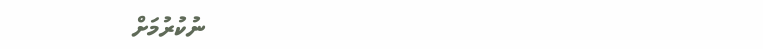ނުކުރުމަށް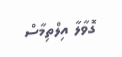ގޮވާލާ އިލްތިމާސް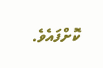ކޮށްފައެވެ.